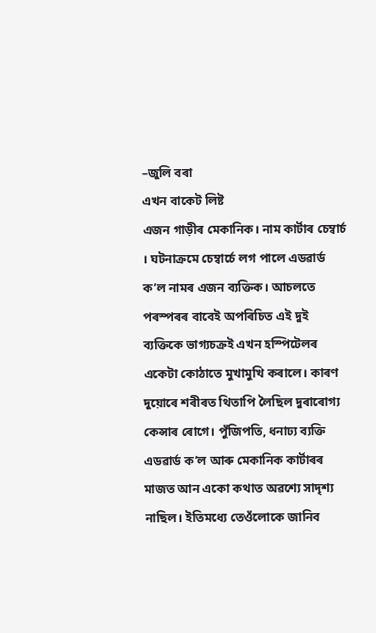–জুলি বৰা
এখন বাকেট লিষ্ট
এজন গাড়ীৰ মেকানিক। নাম কাৰ্টাৰ চেম্বাৰ্চ । ঘটনাক্ৰমে চেম্বাৰ্চে লগ পালে এডৱাৰ্ড ক’ল নামৰ এজন ব্যক্তিক। আচলতে পৰস্পৰৰ বাবেই অপৰিচিত এই দুই ব্যক্তিকে ভাগ্যচক্ৰই এখন হস্পিটেলৰ একেটা কোঠাতে মুখামুখি কৰালে। কাৰণ দুয়োৰে শৰীৰত থিতাপি লৈছিল দুৰাৰোগ্য কেন্সাৰ ৰোগে। পুঁজিপতি, ধনাঢ্য ব্যক্তি এডৱাৰ্ড ক’ল আৰু মেকানিক কাৰ্টাৰৰ মাজত আন একো কথাত অৱশ্যে সাদৃশ্য নাছিল। ইতিমধ্যে তেওঁলোকে জানিব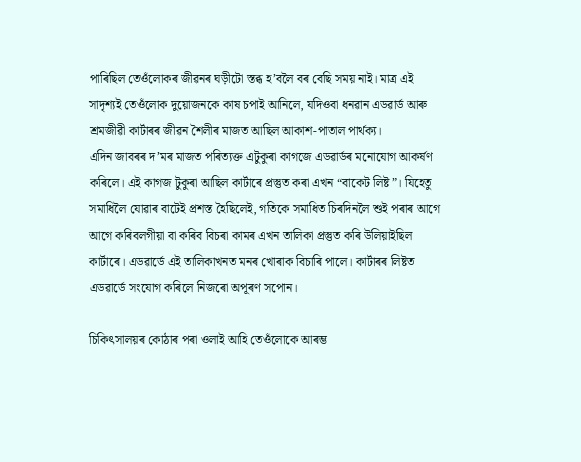পাৰিছিল তেওঁলোকৰ জীৱনৰ ঘড়ীটো স্তব্ধ হ’বলৈ বৰ বেছি সময় নাই। মাত্ৰ এই সাদৃশ্যই তেওঁলোক দুয়োজনকে কাষ চপাই আনিলে, যদিওবা ধনৱান এডৱাৰ্ড আৰু শ্ৰমজীৱী কাৰ্টাৰৰ জীৱন শৈলীৰ মাজত আছিল আকাশ-পাতাল পাৰ্থক্য।
এদিন জাবৰৰ দ’মৰ মাজত পৰিত্যক্ত এটুকুৰা কাগজে এডৱাৰ্ডৰ মনোযোগ আকৰ্ষণ কৰিলে। এই কাগজ টুকুৰা আছিল কাৰ্টাৰে প্ৰস্তুত কৰা এখন “বাকেট লিষ্ট”। যিহেতু সমাধিলৈ যোৱাৰ বাটেই প্ৰশস্ত হৈছিলেই, গতিকে সমাধিত চিৰদিনলৈ শুই পৰাৰ আগে আগে কৰিবলগীয়া বা কৰিব বিচৰা কামৰ এখন তালিকা প্ৰস্তুত কৰি উলিয়াইছিল কাৰ্টাৰে। এডৱাৰ্ডে এই তালিকাখনত মনৰ খোৰাক বিচাৰি পালে। কাৰ্টাৰৰ লিষ্টত এডৱাৰ্ডে সংযোগ কৰিলে নিজৰো অপূৰণ সপোন।

চিকিৎসালয়ৰ কোঠাৰ পৰা ওলাই আহি তেওঁলোকে আৰম্ভ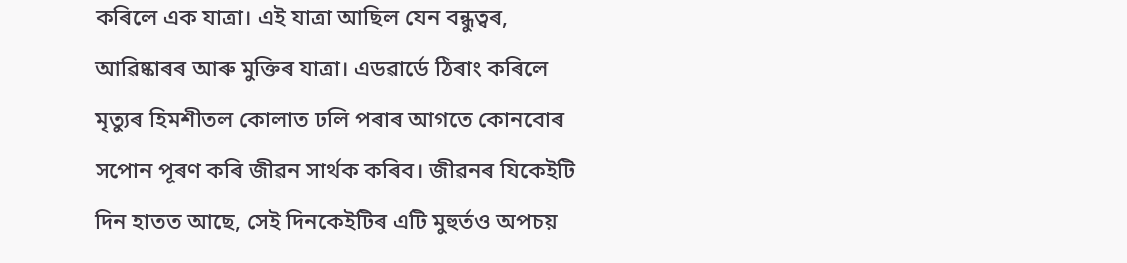কৰিলে এক যাত্ৰা। এই যাত্ৰা আছিল যেন বন্ধুত্বৰ, আৱিষ্কাৰৰ আৰু মুক্তিৰ যাত্ৰা। এডৱাৰ্ডে ঠিৰাং কৰিলে মৃত্যুৰ হিমশীতল কোলাত ঢলি পৰাৰ আগতে কোনবোৰ সপোন পূৰণ কৰি জীৱন সাৰ্থক কৰিব। জীৱনৰ যিকেইটি দিন হাতত আছে, সেই দিনকেইটিৰ এটি মুহুৰ্তও অপচয়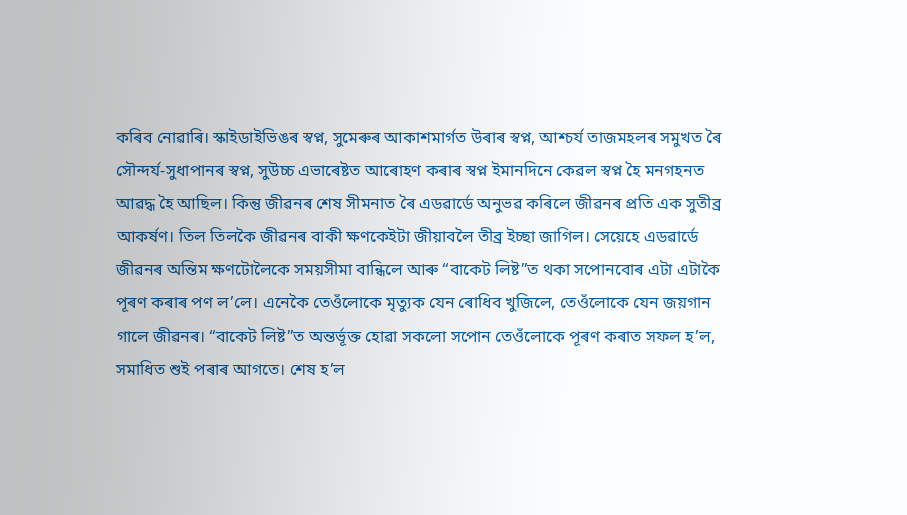কৰিব নোৱাৰি। স্কাইডাইভিঙৰ স্বপ্ন, সুমেৰুৰ আকাশমাৰ্গত উৰাৰ স্বপ্ন, আশ্চৰ্য তাজমহলৰ সমুখত ৰৈ সৌন্দৰ্য-সুধাপানৰ স্বপ্ন, সুউচ্চ এভাৰেষ্টত আৰোহণ কৰাৰ স্বপ্ন ইমানদিনে কেৱল স্বপ্ন হৈ মনগহনত আৱদ্ধ হৈ আছিল। কিন্তু জীৱনৰ শেষ সীমনাত ৰৈ এডৱাৰ্ডে অনুভৱ কৰিলে জীৱনৰ প্ৰতি এক সুতীব্ৰ আকৰ্ষণ। তিল তিলকৈ জীৱনৰ বাকী ক্ষণকেইটা জীয়াবলৈ তীব্ৰ ইচ্ছা জাগিল। সেয়েহে এডৱাৰ্ডে জীৱনৰ অন্তিম ক্ষণটোলৈকে সময়সীমা বান্ধিলে আৰু “বাকেট লিষ্ট”ত থকা সপোনবোৰ এটা এটাকৈ পূৰণ কৰাৰ পণ ল’লে। এনেকৈ তেওঁলোকে মৃত্যুক যেন ৰোধিব খুজিলে, তেওঁলোকে যেন জয়গান গালে জীৱনৰ। “বাকেট লিষ্ট”ত অন্তৰ্ভূক্ত হোৱা সকলো সপোন তেওঁলোকে পূৰণ কৰাত সফল হ’ল, সমাধিত শুই পৰাৰ আগতে। শেষ হ’ল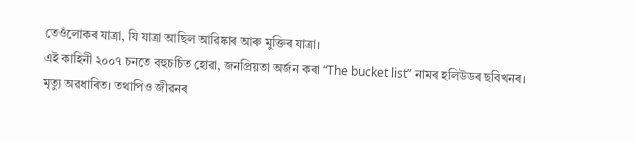তেওঁলোকৰ যাত্রা, যি যাত্ৰা আছিল আৱিষ্কাৰ আৰু মুক্তিৰ যাত্ৰা।
এই কাহিনী ২০০৭ চনতে বহুচৰ্চিত হোৱা, জনপ্ৰিয়তা অৰ্জন কৰা “The bucket list” নামৰ হলিউডৰ ছবিখনৰ।
মৃত্যু অৱধাৰিত। তথাপিও জীৱনৰ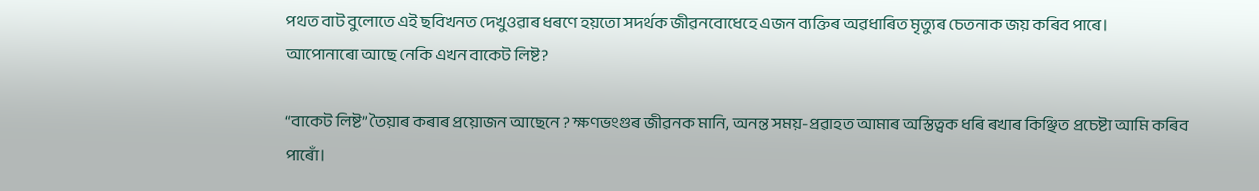পথত বাট বুলোতে এই ছবিখনত দেখুওৱাৰ ধৰণে হয়তো সদৰ্থক জীৱনবোধেহে এজন ব্যক্তিৰ অৱধাৰিত মৃত্যুৰ চেতনাক জয় কৰিব পাৰে।
আপোনাৰো আছে নেকি এখন বাকেট লিষ্ট?

“বাকেট লিষ্ট” তৈয়াৰ কৰাৰ প্ৰয়োজন আছেনে ? ক্ষণভংগুৰ জীৱনক মানি, অনন্ত সময়-প্ৰৱাহত আমাৰ অস্তিত্বক ধৰি ৰখাৰ কিঞ্ছিত প্ৰচেষ্টা আমি কৰিব পাৰোঁ।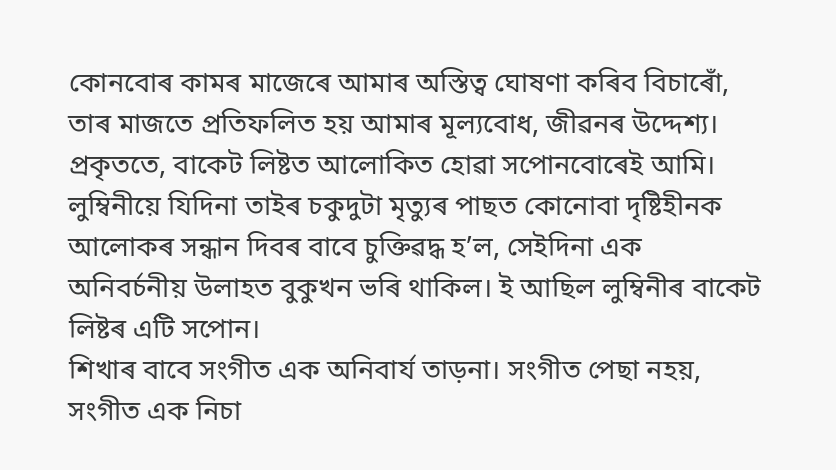কোনবোৰ কামৰ মাজেৰে আমাৰ অস্তিত্ব ঘোষণা কৰিব বিচাৰোঁ, তাৰ মাজতে প্ৰতিফলিত হয় আমাৰ মূল্যবোধ, জীৱনৰ উদ্দেশ্য। প্ৰকৃততে, বাকেট লিষ্টত আলোকিত হোৱা সপোনবোৰেই আমি।
লুম্বিনীয়ে যিদিনা তাইৰ চকুদুটা মৃত্যুৰ পাছত কোনোবা দৃষ্টিহীনক আলোকৰ সন্ধান দিবৰ বাবে চুক্তিৱদ্ধ হ’ল, সেইদিনা এক অনিবৰ্চনীয় উলাহত বুকুখন ভৰি থাকিল। ই আছিল লুম্বিনীৰ বাকেট লিষ্টৰ এটি সপোন।
শিখাৰ বাবে সংগীত এক অনিবাৰ্য তাড়না। সংগীত পেছা নহয়, সংগীত এক নিচা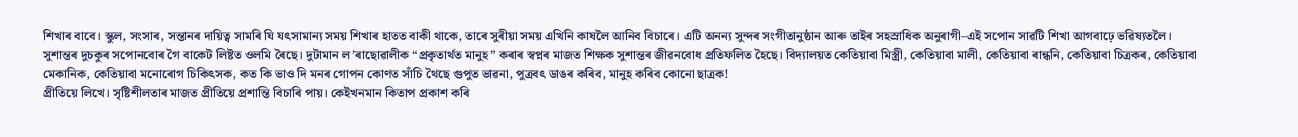শিখাৰ বাবে। স্কুল, সংসাৰ, সন্তানৰ দায়িত্ব সামৰি যি যৎসামান্য সময় শিখাৰ হাতত বাকী থাকে, তাৰে সুৰীয়া সময় এখিনি কাষলৈ আনিব বিচাৰে। এটি অনন্য সুন্দৰ সংগীতানুষ্ঠান আৰু তাইৰ সহস্ৰাধিক অনুৰাগী–এই সপোন সাৱটি শিখা আগবাঢ়ে ভৱিষ্যতলৈ।
সুশান্তৰ দুচকুৰ সপোনবোৰ গৈ বাকেট লিষ্টত ওলমি ৰৈছে। দুটামান ল’ৰাছোৱালীক “প্ৰকৃতাৰ্থত মানুহ” কৰাৰ স্বপ্নৰ মাজত শিক্ষক সুশান্তৰ জীৱনবোধ প্ৰতিফলিত হৈছে। বিদ্যালয়ত কেতিয়াবা মিস্ত্ৰী, কেতিয়াবা মালী, কেতিয়াবা ৰান্ধনি, কেতিয়াবা চিত্ৰকৰ, কেতিয়াবা মেকানিক, কেতিয়াবা মনোৰোগ চিকিৎসক, কত কি ভাও দি মনৰ গোপন কোণত সাঁচি থৈছে গুপুত ভাৱনা, পুত্ৰবৎ ডাঙৰ কৰিব, মানুহ কৰিব কোনো ছাত্ৰক!
প্ৰীতিয়ে লিখে। সৃষ্টিশীলতাৰ মাজত প্ৰীতিয়ে প্ৰশান্তি বিচাৰি পায়। কেইখনমান কিতাপ প্ৰকাশ কৰি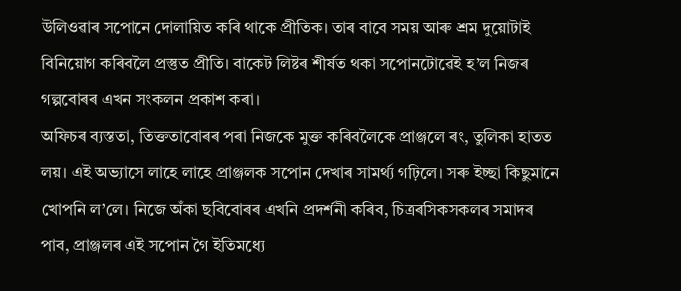উলিওৱাৰ সপোনে দোলায়িত কৰি থাকে প্ৰীতিক। তাৰ বাবে সময় আৰু শ্ৰম দুয়োটাই বিনিয়োগ কৰিবলৈ প্ৰস্তুত প্ৰীতি। বাকেট লিষ্টৰ শীৰ্ষত থকা সপোনটোৱেই হ’ল নিজৰ গল্পবোৰৰ এখন সংকলন প্ৰকাশ কৰা।
অফিচৰ ব্যস্ততা, তিক্ততাবোৰৰ পৰা নিজকে মুক্ত কৰিবলৈকে প্ৰাঞ্জলে ৰং, তুলিকা হাতত লয়। এই অভ্যাসে লাহে লাহে প্ৰাঞ্জলক সপোন দেখাৰ সামৰ্থ্য গঢ়িলে। সৰু ইচ্ছা কিছুমানে খোপনি ল’লে। নিজে অঁকা ছবিবোৰৰ এখনি প্ৰদৰ্শনী কৰিব, চিত্ৰৰসিকসকলৰ সমাদৰ পাব, প্ৰাঞ্জলৰ এই সপোন গৈ ইতিমধ্যে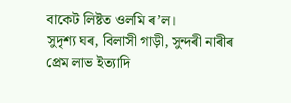বাকেট লিষ্টত ওলমি ৰ’ল।
সুদৃশ্য ঘৰ, বিলাসী গাড়ী, সুন্দৰী নাৰীৰ প্ৰেম লাভ ইত্যাদি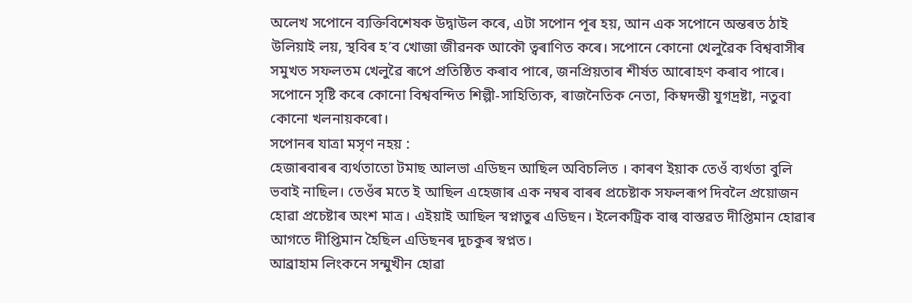অলেখ সপোনে ব্যক্তিবিশেষক উদ্বাউল কৰে, এটা সপোন পূৰ হয়, আন এক সপোনে অন্তৰত ঠাই উলিয়াই লয়, স্থবিৰ হ’ব খোজা জীৱনক আকৌ ত্বৰাণিত কৰে। সপোনে কোনো খেলুৱৈক বিশ্ববাসীৰ সমুখত সফলতম খেলুৱৈ ৰূপে প্ৰতিষ্ঠিত কৰাব পাৰে, জনপ্ৰিয়তাৰ শীৰ্ষত আৰোহণ কৰাব পাৰে। সপোনে সৃষ্টি কৰে কোনো বিশ্ববন্দিত শিল্পী-সাহিত্যিক, ৰাজনৈতিক নেতা, কিম্বদন্তী যুগদ্ৰষ্টা, নতুবা কোনো খলনায়কৰো।
সপোনৰ যাত্ৰা মসৃণ নহয় :
হেজাৰবাৰৰ ব্যৰ্থতাতো টমাছ আলভা এডিছন আছিল অবিচলিত । কাৰণ ইয়াক তেওঁ ব্যৰ্থতা বুলি ভবাই নাছিল। তেওঁৰ মতে ই আছিল এহেজাৰ এক নম্বৰ বাৰৰ প্ৰচেষ্টাক সফলৰূপ দিবলৈ প্ৰয়োজন হোৱা প্ৰচেষ্টাৰ অংশ মাত্ৰ। এইয়াই আছিল স্বপ্নাতুৰ এডিছন। ইলেকট্ৰিক বাল্ব বাস্তৱত দীপ্তিমান হোৱাৰ আগতে দীপ্তিমান হৈছিল এডিছনৰ দুচকুৰ স্বপ্নত।
আব্ৰাহাম লিংকনে সন্মুখীন হোৱা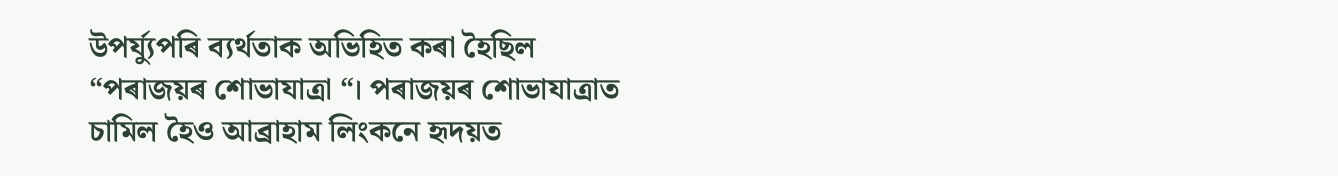উপৰ্য্যুপৰি ব্যৰ্থতাক অভিহিত কৰা হৈছিল “পৰাজয়ৰ শোভাযাত্ৰা “। পৰাজয়ৰ শোভাযাত্ৰাত চামিল হৈও আব্ৰাহাম লিংকনে হৃদয়ত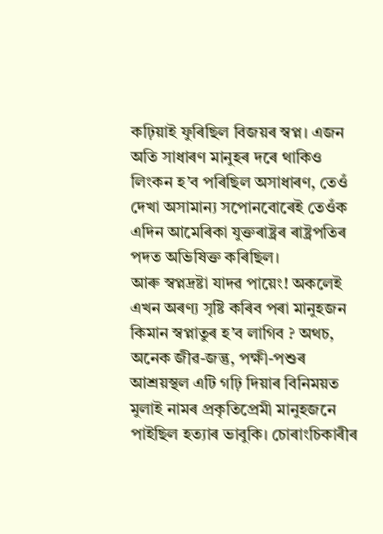কঢ়িয়াই ফুৰিছিল বিজয়ৰ স্বপ্ন। এজন অতি সাধাৰণ মানুহৰ দৰে থাকিও লিংকন হ’ব পৰিছিল অসাধাৰণ, তেওঁ দেখা অসামান্য সপোনবোৰেই তেওঁক এদিন আমেৰিকা যুক্তৰাষ্ট্ৰৰ ৰাষ্ট্ৰপতিৰ পদত অভিষিক্ত কৰিছিল।
আৰু স্বপ্নদ্ৰষ্টা যাদৱ পায়েং! অকলেই এখন অৰণ্য সৃষ্টি কৰিব পৰা মানুহজন কিমান স্বপ্নাতুৰ হ’ব লাগিব ? অথচ, অনেক জীৱ-জন্তু, পক্ষী-পশুৰ আশ্ৰয়স্থল এটি গঢ়ি দিয়াৰ বিনিময়ত মুলাই নামৰ প্ৰকৃতিপ্ৰেমী মানুহজনে পাইছিল হত্যাৰ ভাবুকি। চোৰাংচিকাৰীৰ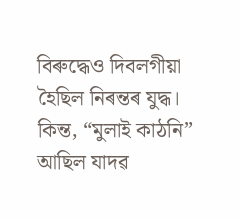বিৰুদ্ধেও দিবলগীয়া হৈছিল নিৰন্তৰ যুদ্ধ। কিন্ত, “মুলাই কাঠনি” আছিল যাদৱ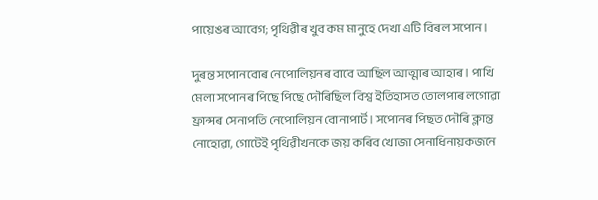পায়েঙৰ আবেগ; পৃথিৱীৰ খুব কম মানুহে দেখা এটি বিৰল সপোন।

দুৰন্ত সপোনবোৰ নেপোলিয়নৰ বাবে আছিল আত্মাৰ আহাৰ। পাখি মেলা সপোনৰ পিছে পিছে দৌৰিছিল বিশ্ব ইতিহাসত তোলপাৰ লগোৱা ফ্ৰান্সৰ সেনাপতি নেপোলিয়ন বোনাপাৰ্ট। সপোনৰ পিছত দৌৰি ক্লান্ত নোহোৱা, গোটেই পৃথিৱীখনকে জয় কৰিব খোজা সেনাধিনায়কজনে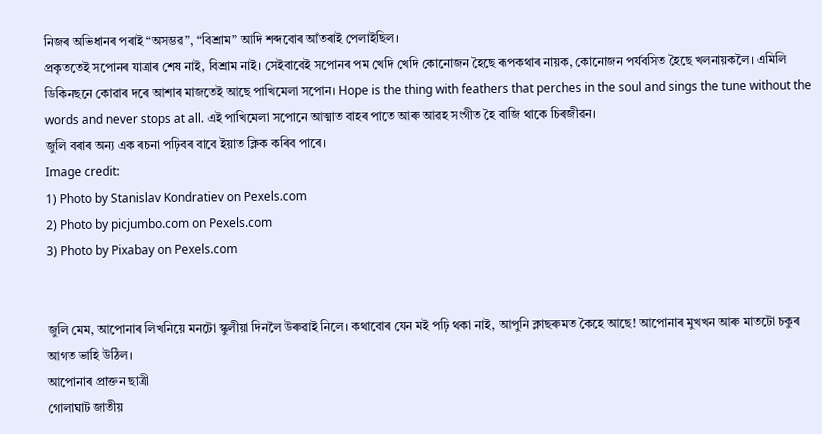নিজৰ অভিধানৰ পৰাই “অসম্ভৱ”, “বিশ্ৰাম” আদি শব্দবোৰ আঁতৰাই পেলাইছিল।
প্ৰকৃততেই সপোনৰ যাত্ৰাৰ শেষ নাই, বিশ্ৰাম নাই। সেইবাবেই সপোনৰ পম খেদি খেদি কোনোজন হৈছে ৰূপকথাৰ নায়ক, কোনোজন পৰ্যবসিত হৈছে খলনায়কলৈ। এমিলি ডিকিনছনে কোৱাৰ দৰে আশাৰ মাজতেই আছে পাখিমেলা সপোন। Hope is the thing with feathers that perches in the soul and sings the tune without the words and never stops at all. এই পাখিমেলা সপোনে আত্মাত বাহৰ পাতে আৰু আৱহ সংগীত হৈ বাজি থাকে চিৰজীৱন।
জুলি বৰাৰ অন্য এক ৰচনা পঢ়িবৰ বাবে ইয়াত ক্লিক কৰিব পাৰে।
Image credit:
1) Photo by Stanislav Kondratiev on Pexels.com
2) Photo by picjumbo.com on Pexels.com
3) Photo by Pixabay on Pexels.com


জুলি মেম, আপোনাৰ লিখনিয়ে মনটো স্কুলীয়া দিনলৈ উৰুৱাই নিলে। কথাবোৰ যেন মই পঢ়ি থকা নাই, আপুনি ক্লাছৰুমত কৈহে আছে! আপোনাৰ মুখখন আৰু মাতটো চকুৰ আগত ভাহি উঠিল।
আপোনাৰ প্ৰাক্তন ছাত্ৰী
গোলাঘাট জাতীয়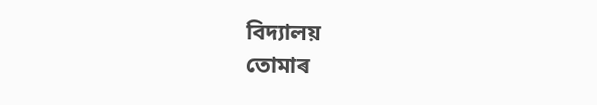বিদ্যালয়
তোমাৰ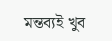মন্তব্যই খুব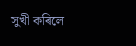সুখী কৰিলে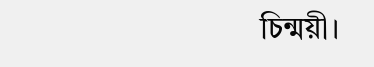চিন্ময়ী।